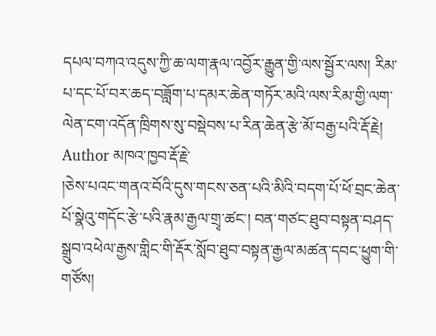དཔལ་བཀའ་འདུས་ཀྱི་ཆ་ལག་རྣལ་འབྱོར་རྒྱུན་གྱི་ལས་སྦྱོར་ལས། རིམ་པ་དང་པོ་བར་ཆད་བཟློག་པ་དམར་ཆེན་གཏོར་མའི་ལས་རིམ་གྱི་ལག་ལེན་ངག་འདོན་ཁྲིགས་སུ་བསྡེབས་པ་རིན་ཆེན་རྩེ་མོ་བརྒྱ་པའི་རྡོ་རྗེ།
Author མཁའ་ཁྱབ་རྡོ་རྗེ་
།ཅེས་པའང་གནའ་བོའི་དུས་གངས་ཅན་པའི་མིའི་བདག་པོ་ཕོ་བྲང་ཆེན་པོ་སྣེའུ་གདོང་རྩེ་པའི་རྣམ་རྒྱལ་གྲྭ་ཚང་། བན་གཙང་ཐུབ་བསྟན་བཤད་སྒྲུབ་འཕེལ་རྒྱས་གླིང་གི་རྡོར་སློབ་ཐུབ་བསྟན་རྒྱལ་མཚན་དབང་ཕྱུག་གི་གཙོས།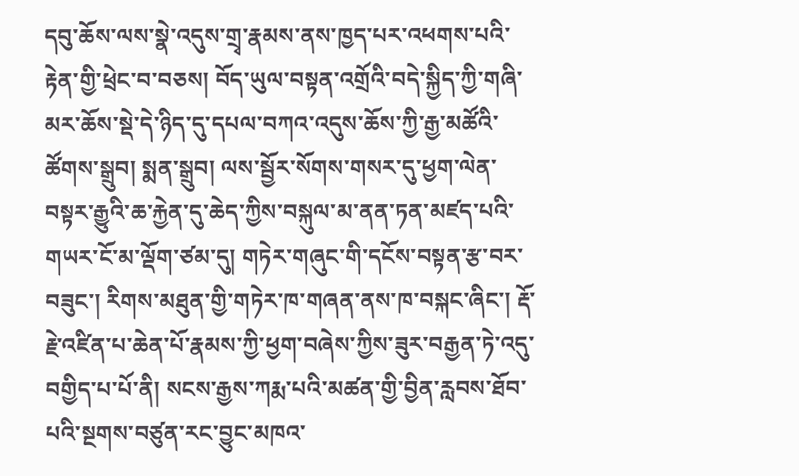དབུ་ཆོས་ལས་སྣེ་འདུས་གྲྭ་རྣམས་ནས་ཁྱད་པར་འཕགས་པའི་རྟེན་གྱི་ཕྲེང་བ་བཅས། བོད་ཡུལ་བསྟན་འགྲོའི་བདེ་སྐྱིད་ཀྱི་གཞི་མར་ཆོས་སྡེ་དེ་ཉིད་དུ་དཔལ་བཀའ་འདུས་ཆོས་ཀྱི་རྒྱ་མཚོའི་ཚོགས་སྒྲུབ། སྨན་སྒྲུབ། ལས་སྦྱོར་སོགས་གསར་དུ་ཕྱག་ལེན་བསྟར་རྒྱུའི་ཆ་རྐྱེན་དུ་ཆེད་ཀྱིས་བསྐུལ་མ་ནན་ཏན་མཛད་པའི་གཡར་ངོ་མ་ལྡོག་ཙམ་དུ། གཏེར་གཞུང་གི་དངོས་བསྟན་རྩ་བར་བཟུང་། རིགས་མཐུན་གྱི་གཏེར་ཁ་གཞན་ནས་ཁ་བསྐང་ཞིང་། རྡོ་རྗེ་འཛིན་པ་ཆེན་པོ་རྣམས་ཀྱི་ཕྱག་བཞེས་ཀྱིས་ཟུར་བརྒྱན་ཏེ་འདུ་བགྱིད་པ་པོ་ནི། སངས་རྒྱས་ཀརྨ་པའི་མཚན་གྱི་བྱིན་རླབས་ཐོབ་པའི་སྔགས་བཙུན་རང་བྱུང་མཁའ་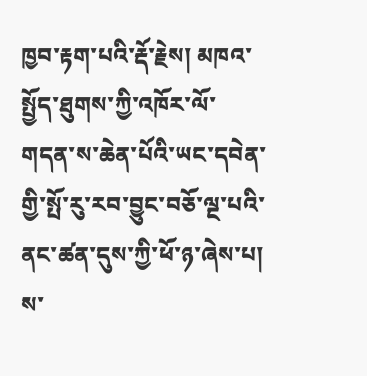ཁྱབ་རྟག་པའི་རྡོ་རྗེས། མཁའ་སྤྱོད་ཐུགས་ཀྱི་འཁོར་ལོ་གདན་ས་ཆེན་པོའི་ཡང་དབེན་གྱི་སྤོ་རུ་རབ་བྱུང་བཅོ་ལྔ་པའི་ནང་ཚན་དུས་ཀྱི་ཕོ་ཉ་ཞེས་པ། ས་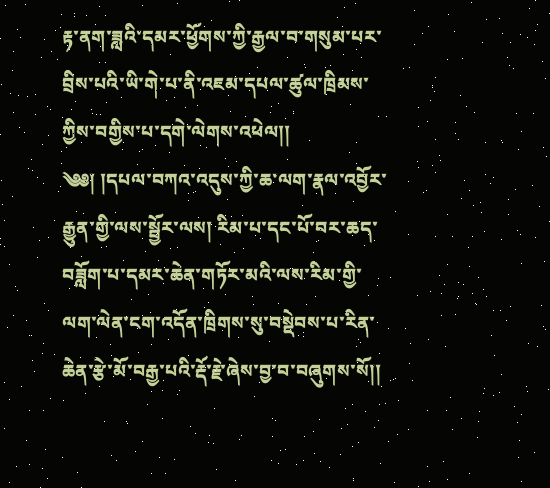རྟ་ནག་ཟླའི་དམར་ཕྱོགས་ཀྱི་རྒྱལ་བ་གསུམ་པར་བྲིས་པའི་ཡི་གེ་པ་ནི་འཇམ་དཔལ་ཚུལ་ཁྲིམས་ཀྱིས་བགྱིས་པ་དགེ་ལེགས་འཕེལ།།
༄༅། །དཔལ་བཀའ་འདུས་ཀྱི་ཆ་ལག་རྣལ་འབྱོར་རྒྱུན་གྱི་ལས་སྦྱོར་ལས། རིམ་པ་དང་པོ་བར་ཆད་བཟློག་པ་དམར་ཆེན་གཏོར་མའི་ལས་རིམ་གྱི་ལག་ལེན་ངག་འདོན་ཁྲིགས་སུ་བསྡེབས་པ་རིན་ཆེན་རྩེ་མོ་བརྒྱ་པའི་རྡོ་རྗེ་ཞེས་བྱ་བ་བཞུགས་སོ།།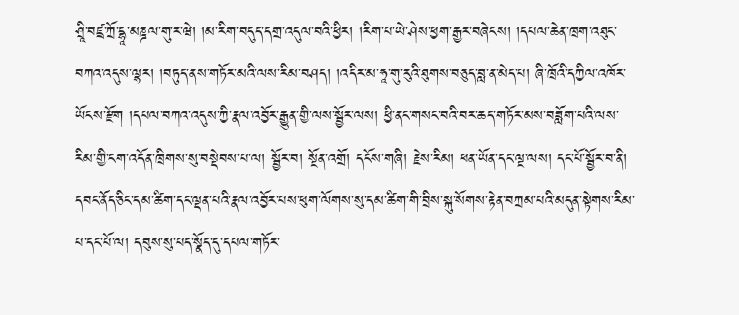ཤྲཱི་བཛྲ་ཀྲོ་དྷཱ་མཎྜལ་གུ་ར་ཝེ། །མ་རིག་བདུད་དགྲ་འདུལ་བའི་ཕྱིར། །རིག་པ་ཡེ་ཤེས་ཕྱག་རྒྱར་བཞེངས། །དཔལ་ཆེན་ཁྲག་འཐུང་བཀའ་འདུས་ལྷར། །བཏུད་ནས་གཏོར་མའི་ལས་རིམ་བཤད། །འདིར་མ་ཧཱ་གུ་རུའི་ཐུགས་བཅུད་བླ་ན་མེད་པ། ཞི་ཁྲོའི་དཀྱིལ་འཁོར་ཡོངས་རྫོག །དཔལ་བཀའ་འདུས་ཀྱི་རྣལ་འབྱོར་རྒྱུན་གྱི་ལས་སྦྱོར་ལས། ཕྱི་ནང་གསང་བའི་བར་ཆད་གཏོར་མས་བཟློག་པའི་ལས་རིམ་གྱི་ངག་འདོན་ཁྲིགས་སུ་བསྡེབས་པ་ལ། སྦྱོར་བ། སྔོན་འགྲོ། དངོས་གཞི། རྗེས་རིམ། ཕན་ཡོན་དང་ལྔ་ལས། དང་པོ་སྦྱོར་བ་ནི། དབང་ནོད་ཅིང་དམ་ཚིག་དང་ལྡན་པའི་རྣལ་འབྱོར་པས་ཕུག་ལོགས་སུ་དམ་ཚིག་གི་བྲིས་སྐུ་སོགས་རྟེན་བཀྲམ་པའི་མདུན་སྟེགས་རིམ་པ་དང་པོ་ལ། དབུས་སུ་པད་སྣོད་དུ་དཔལ་གཏོར་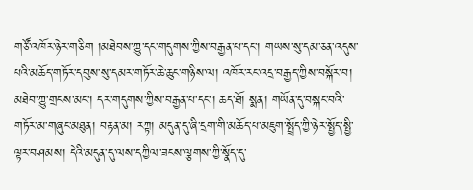གཙོ་འཁོར་ཉེར་གཅིག །མཐེབས་ཀྱུ་དང་གདུགས་ཀྱིས་བརྒྱན་པ་དང་། གཡས་སུ་དམ་ཅན་འདུས་པའི་མཆོད་གཏོར་དབུས་སུ་དམར་གཏོར་ཆེ་ཆུང་གཉིས་ལ། འཁོར་རང་འདྲ་བརྒྱད་ཀྱིས་བསྐོར་བ། མཐེབ་ཀྱུ་གྲངས་མང་། དར་གདུགས་ཀྱིས་བརྒྱན་པ་དང་། ཆད་ཐོ། སྨན། གཡོན་དུ་བསྐང་བའི་གཏོར་མ་གཞུང་མཐུན། བརྟན་མ། རཀྟ། མདུན་དུ་ཞི་དྲག་གི་མཆོད་པ་མཇུག་སྤྲོད་ཀྱི་ཉེར་སྤྱོད་སྤྱི་ལྟར་བཤམས། དེའི་མདུན་དུ་ལས་དཀྱིལ་ཟངས་ལྕགས་ཀྱི་སྣོད་དུ་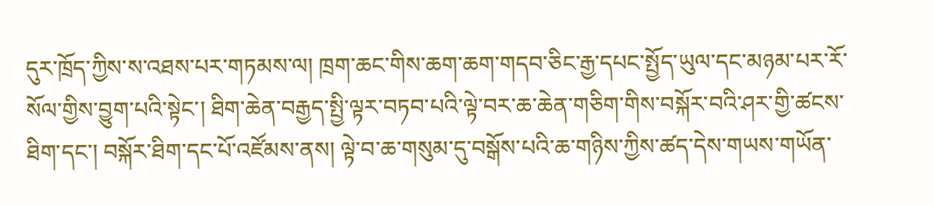དུར་ཁྲོད་ཀྱིས་ས་འཐས་པར་གཏམས་ལ། ཁྲག་ཆང་གིས་ཆག་ཆག་གདབ་ཅིང་རྒྱ་དཔང་སྤྱོད་ཡུལ་དང་མཉམ་པར་རོ་སོལ་གྱིས་བྱུག་པའི་སྟེང་། ཐིག་ཆེན་བརྒྱད་སྤྱི་ལྟར་བཏབ་པའི་ལྟེ་བར་ཆ་ཆེན་གཅིག་གིས་བསྐོར་བའི་ཤར་གྱི་ཚངས་ཐིག་དང་། བསྐོར་ཐིག་དང་པོ་འཛོམས་ནས། ལྟེ་བ་ཆ་གསུམ་དུ་བསྒོས་པའི་ཆ་གཉིས་ཀྱིས་ཚད་དེས་གཡས་གཡོན་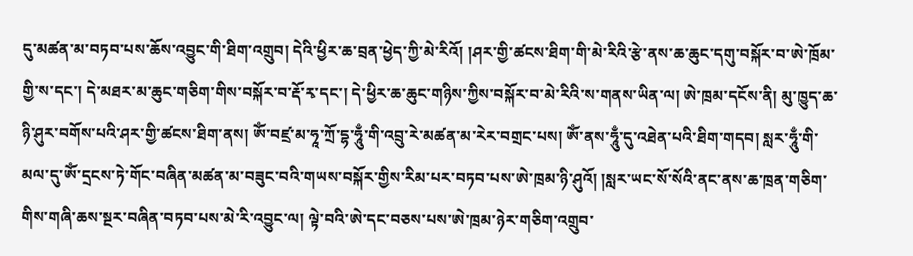དུ་མཚན་མ་བཏབ་པས་ཆོས་འབྱུང་གི་ཐིག་འགྲུབ། དེའི་ཕྱིར་ཆ་བྲན་ཕྱེད་ཀྱི་མེ་རིའོ། །ཤར་གྱི་ཚངས་ཐིག་གི་མེ་རིའི་རྩེ་ནས་ཆ་ཆུང་དགུ་བསྐོར་བ་ཨེ་ཁྲོམ་གྱི་ས་དང་། དེ་མཐར་མ་ཆུང་གཅིག་གིས་བསྐོར་བ་རྡོ་རྭ་དང་། དེ་ཕྱིར་ཆ་ཆུང་གཉིས་ཀྱིས་བསྐོར་བ་མེ་རིའི་ས་གནས་ཡིན་ལ། ཨེ་ཁྲམ་དངོས་ནི། མུ་ཁྱུད་ཆ་ཉི་ཤུར་བགོས་པའི་ཤར་གྱི་ཚངས་ཐིག་ནས། ཨོཾ་བཛྲ་མ་ཧཱ་ཀྲོ་དྷ་ཧཱུྃ་གི་འབྲུ་རེ་མཚན་མ་རེར་བགྲང་པས། ཨོཾ་ནས་ཧཱུྃ་དུ་འཐེན་པའི་ཐིག་གདབ། སླར་ཧཱུྃ་གི་མལ་དུ་ཨོཾ་དྲངས་ཏེ་གོང་བཞིན་མཚན་མ་བཟུང་བའི་གཡས་བསྐོར་གྱིས་རིམ་པར་བཏབ་པས་ཨེ་ཁྲམ་ཉི་ཤུའོ། །སླར་ཡང་སོ་སོའི་ནང་ནས་ཆ་ཁྲན་གཅིག་གིས་གཞི་ཆས་སྔར་བཞིན་བཏབ་པས་མེ་རི་འབྱུང་ལ། ལྟེ་བའི་ཨེ་དང་བཅས་པས་ཨེ་ཁྲམ་ཉེར་གཅིག་འགྲུབ་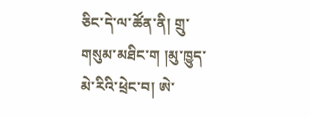ཅིང་དེ་ལ་ཚོན་ནི། གྲུ་གསུམ་མཐིང་ག །མུ་ཁྱུད་མེ་རིའི་ཕྲེང་བ། ཨེ་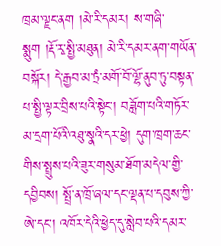ཁྲམ་ལྗང་ནག །མེ་རི་དམར། ས་གཞི་སྨུག །རྡོ་རྭ་སྤྱི་མཐུན། མེ་རི་དམར་ནག་གཡོན་བསྐོར། དེ་རྒྱབ་མ་ཏྲཾ་མགོ་བོ་ལྷོ་ནུབ་ཏུ་བསྟན་པ་སྤྱི་ལྟར་བྲིས་པའི་སྟེང་། བཟློག་པའི་གཏོར་མ་དྲག་པོའི་འཐུ་སྣའི་དར་ཕྱེ། དུག་ཁྲག་ཆང་གིས་སྤྲུས་པའི་ཟུར་གསུམ་ཐོག་མདེལ་གྱི་དབྱིབས། སྤྲོ་ན་ཁྲོ་ཞལ་དང་ལྡན་པ་དབུས་ཀྱི་ཨེ་དང་། འཁོར་དེའི་ཕྱེད་དུ་སླེབ་པའི་དམར་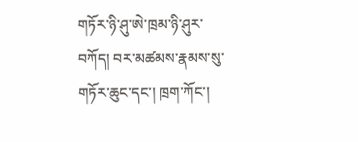གཏོར་ཉི་ཤུ་ཨེ་ཁྲམ་ཉི་ཤུར་བཀོད། བར་མཚམས་རྣམས་སུ་གཏོར་ཆུང་དང་། ཁྲག་ཀོང་།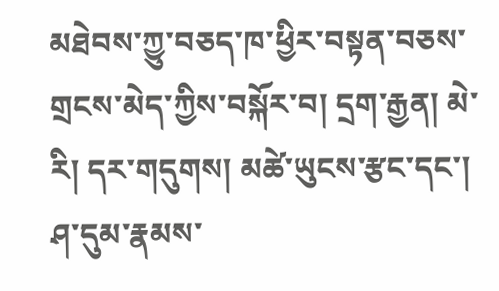མཐེབས་ཀྱུ་བཅད་ཁ་ཕྱིར་བསྟན་བཅས་གྲངས་མེད་ཀྱིས་བསྐོར་བ། དྲག་རྒྱན། མེ་རི། དར་གདུགས། མཚེ་ཡུངས་རྩང་དང་། ཤ་དུམ་རྣམས་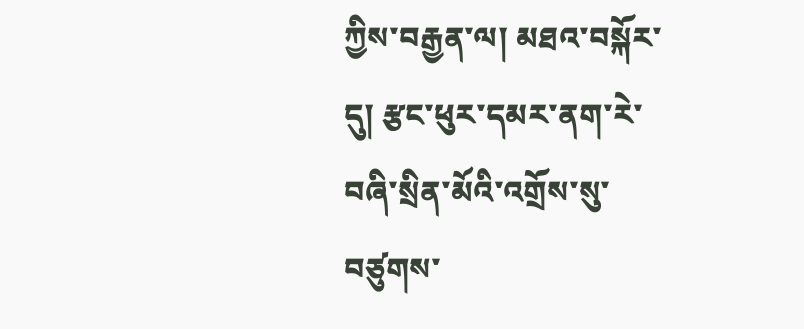ཀྱིས་བརྒྱན་ལ། མཐའ་བསྐོར་དུ། རྩང་ཕུར་དམར་ནག་རེ་བཞི་སྲིན་མོའི་འགྲོས་སུ་བཙུགས་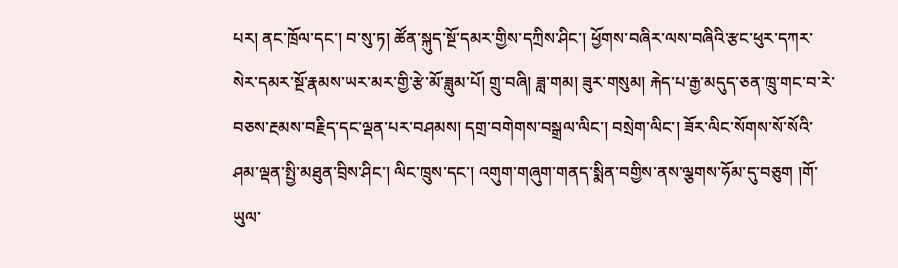པར། ནང་ཁྲོལ་དང་། བ་སུ་ཏ། ཚོན་སྐུད་སྔོ་དམར་གྱིས་དཀྲིས་ཤིང་། ཕྱོགས་བཞིར་ལས་བཞིའི་རྩང་ཕུར་དཀར་སེར་དམར་སྔོ་རྣམས་ཡར་མར་གྱི་རྩེ་མོ་ཟླུམ་པོ། གྲུ་བཞི། ཟླ་གམ། ཟུར་གསུམ། རྐེད་པ་རྒྱ་མདུད་ཅན་ཁྲུ་གང་བ་རེ་བཅས་རྔམས་བརྗིད་དང་ལྡན་པར་བཤམས། དགྲ་བགེགས་བསྒྲལ་ལིང་། བསྲེག་ལིང་། ཟོར་ལིང་སོགས་སོ་སོའི་ཤམ་ལྡན་སྤྱི་མཐུན་བྲིས་ཤིང་། ལིང་ཁྲུས་དང་། འགུག་གཞུག་གནད་སྨིན་བགྱིས་ནས་ལྕགས་ཧོམ་དུ་བཅུག །གོ་ཡུལ་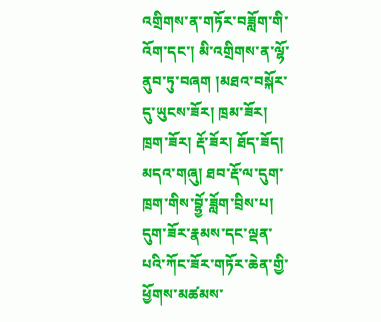འགྲིགས་ན་གཏོར་བཟློག་གི་འོག་དང་། མི་འགྲིགས་ན་ལྷོ་ནུབ་ཏུ་བཞག །མཐའ་བསྐོར་དུ་ཡུངས་ཟོར། ཁྲམ་ཟོར། ཁྲག་ཟོར། རྡོ་ཟོར། ཐོད་ཟོད། མདའ་གཞུ། ཐབ་རྡོ་ལ་དུག་ཁྲག་གིས་བྷྱོ་ཟློག་བྲིས་པ། དུག་ཟོར་རྣམས་དང་ལྡན་པའི་ཀོང་ཟོར་གཏོར་ཆེན་གྱི་ཕྱོགས་མཚམས་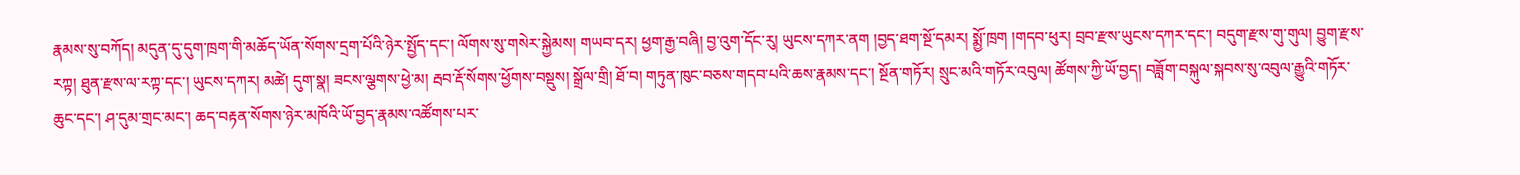རྣམས་སུ་བཀོད། མདུན་དུ་དུག་ཁྲག་གི་མཆོད་ཡོན་སོགས་དྲག་པོའི་ཉེར་སྤྱོད་དང་། ལོགས་སུ་གསེར་སྐྱེམས། གཡབ་དར། ཕྱག་རྒྱ་བཞི། བྱ་འུག་དོང་རུ། ཡུངས་དཀར་ནག །བྱད་ཐག་སྔོ་དམར། སྨྱོ་ཁྲག །གདབ་ཕུར། བྲབ་རྫས་ཡུངས་དཀར་དང་། བདུག་རྫས་གུ་གུལ། བྱུག་རྫས་རཀྟ། ཐུན་རྫས་ལ་རཀྟ་དང་། ཡུངས་དཀར། མཚེ། དུག་སྣ། ཟངས་ལྕགས་ཕྱེ་མ། རྦབ་རྡོ་སོགས་ཕྱོགས་བསྡུས། སྒྲོལ་གྲི། ཐོ་བ། གཏུན་ཁུང་བཅས་གདབ་པའི་ཆས་རྣམས་དང་། སྔོན་གཏོར། སྲུང་མའི་གཏོར་འབུལ། ཚོགས་ཀྱི་ཡོ་བྱད། བཟློག་བསྐུལ་སྐབས་སུ་འབུལ་རྒྱུའི་གཏོར་ཆུང་དང་། ཤ་དུམ་གྲང་མང་། ཆད་བརྟན་སོགས་ཉེར་མཁོའི་ཡོ་བྱད་རྣམས་འཚོགས་པར་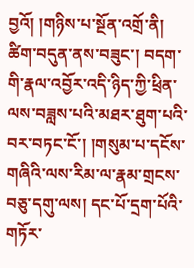བྱའོ། །གཉིས་པ་སྔོན་འགྲོ་ནི། ཚིག་བདུན་ནས་བཟུང་། བདག་གི་རྣལ་འབྱོར་འདི་ཉིད་ཀྱི་ཕྲིན་ལས་བཟླས་པའི་མཐར་ཐུག་པའི་བར་བཏང་ངོ་། །གསུམ་པ་དངོས་གཞིའི་ལས་རིམ་ལ་རྣམ་གྲངས་བཅུ་དགུ་ལས། དང་པོ་དྲག་པོའི་གཏོར་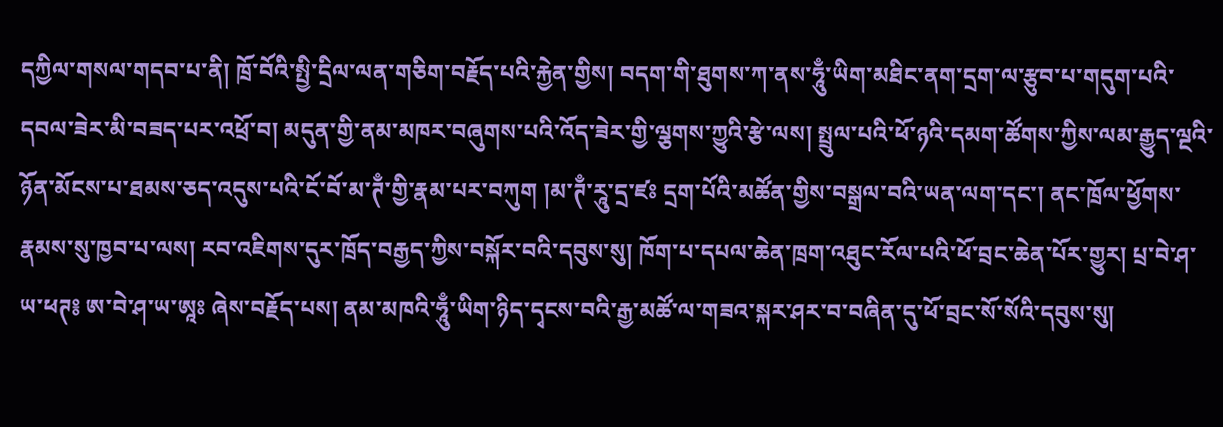དཀྱིལ་གསལ་གདབ་པ་ནི། ཁྲོ་བོའི་སྤྱི་དྲིལ་ལན་གཅིག་བརྗོད་པའི་རྐྱེན་གྱིས། བདག་གི་ཐུགས་ཀ་ནས་ཧཱུྃ་ཡིག་མཐིང་ནག་དྲག་ལ་རྩུབ་པ་གདུག་པའི་དབལ་ཟེར་མི་བཟད་པར་འཕྲོ་བ། མདུན་གྱི་ནམ་མཁར་བཞུགས་པའི་འོད་ཟེར་གྱི་ལྕགས་ཀྱུའི་རྩེ་ལས། སྤྲུལ་པའི་ཕོ་ཉའི་དམག་ཚོགས་ཀྱིས་ལམ་རྒྱུད་ལྔའི་ཉོན་མོངས་པ་ཐམས་ཅད་འདུས་པའི་ངོ་བོ་མ་ཊྃ་གྱི་རྣམ་པར་བཀུག །མ་ཊྃ་རཱུ་དྲ་ཛཿ དྲག་པོའི་མཚོན་གྱིས་བསྒྲལ་བའི་ཡན་ལག་དང་། ནང་ཁྲོལ་ཕྱོགས་རྣམས་སུ་ཁྱབ་པ་ལས། རབ་འཇིགས་དུར་ཁྲོད་བརྒྱད་ཀྱིས་བསྐོར་བའི་དབུས་སུ། ཁོག་པ་དཔལ་ཆེན་ཁྲག་འཐུང་རོལ་པའི་ཕོ་བྲང་ཆེན་པོར་གྱུར། པྲ་བེ་ཤ་ཡ་ཕཊ༔ ཨ་བེ་ཤ་ཡ་ཨཱཿ ཞེས་བརྗོད་པས། ནམ་མཁའི་ཧཱུྃ་ཡིག་ཉིད་དྭངས་བའི་རྒྱ་མཚོ་ལ་གཟའ་སྐར་ཤར་བ་བཞིན་དུ་ཕོ་བྲང་སོ་སོའི་དབུས་སུ།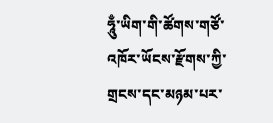ཧཱུྃ་ཡིག་གི་ཚོགས་གཙོ་འཁོར་ཡོངས་རྫོགས་ཀྱི་གྲངས་དང་མཉམ་པར་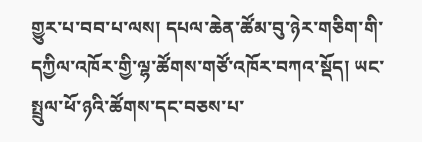གྱུར་པ་བབ་པ་ལས། དཔལ་ཆེན་ཚོམ་བུ་ཉེར་གཅིག་གི་དཀྱིལ་འཁོར་གྱི་ལྷ་ཚོགས་གཙོ་འཁོར་བཀའ་སྡོད། ཡང་སྤྲུལ་ཕོ་ཉའི་ཚོགས་དང་བཅས་པ་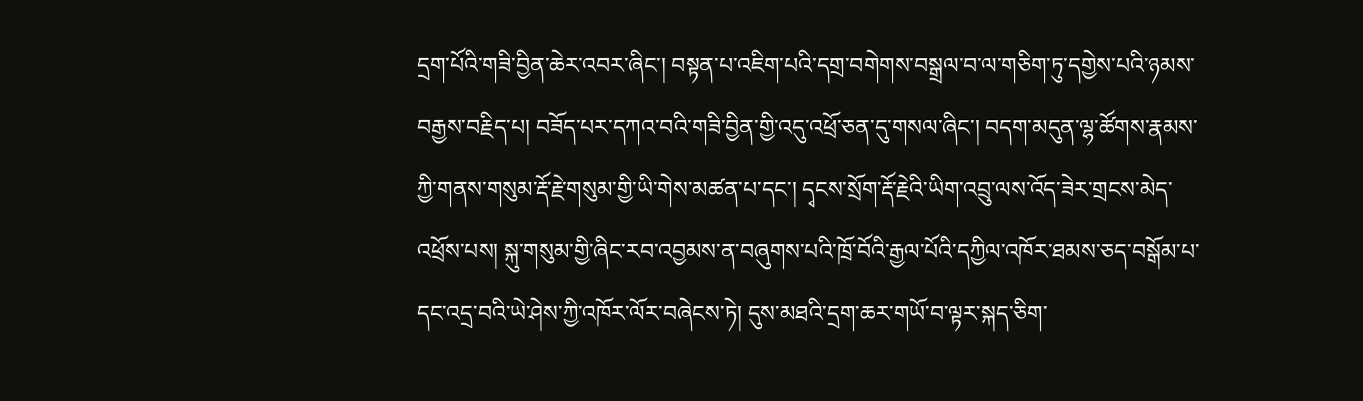དྲག་པོའི་གཟི་བྱིན་ཆེར་འབར་ཞིང་། བསྟན་པ་འཇིག་པའི་དགྲ་བགེགས་བསྒྲལ་བ་ལ་གཅིག་ཏུ་དགྱེས་པའི་ཉམས་བརྒྱས་བརྗིད་པ། བཟོད་པར་དཀའ་བའི་གཟི་བྱིན་གྱི་འདུ་འཕྲོ་ཅན་དུ་གསལ་ཞིང་། བདག་མདུན་ལྷ་ཚོགས་རྣམས་ཀྱི་གནས་གསུམ་རྡོ་རྗེ་གསུམ་གྱི་ཡི་གེས་མཚན་པ་དང་། དྭངས་སྲོག་རྡོ་རྗེའི་ཡིག་འབྲུ་ལས་འོད་ཟེར་གྲངས་མེད་འཕྲོས་པས། སྐུ་གསུམ་གྱི་ཞིང་རབ་འབྱམས་ན་བཞུགས་པའི་ཁྲོ་བོའི་རྒྱལ་པོའི་དཀྱིལ་འཁོར་ཐམས་ཅད་བསྒོམ་པ་དང་འདྲ་བའི་ཡེ་ཤེས་ཀྱི་འཁོར་ལོར་བཞེངས་ཏེ། དུས་མཐའི་དྲག་ཆར་གཡོ་བ་ལྟར་སྐད་ཅིག་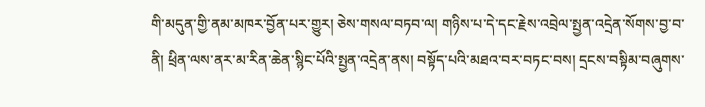གི་མདུན་གྱི་ནམ་མཁར་བྱོན་པར་གྱུར། ཅེས་གསལ་བཏབ་ལ། གཉིས་པ་དེ་དང་རྗེས་འབྲེལ་སྤྱན་འདྲེན་སོགས་བྱ་བ་ནི། ཕྲིན་ལས་ནར་མ་རིན་ཆེན་སྙིང་པོའི་སྤྱན་འདྲེན་ནས། བསྟོད་པའི་མཐའ་བར་བཏང་བས། དྲངས་བསྟིམ་བཞུགས་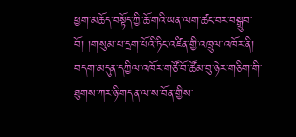ཕྱག་མཆོད་བསྟོད་ཀྱི་ཆོ་གའི་ཡན་ལག་ཚང་བར་བསྒྲུབ་བོ། །གསུམ་པ་དྲག་པོའི་ཏིང་འཛིན་གྱི་འཁྲུལ་འཁོར་ནི། བདག་མདུན་དཀྱིལ་འཁོར་གཙོ་བོ་ཚོམ་བུ་ཉེར་གཅིག་གི་ཐུགས་ཀར་ཉི་གདན་ལ་ས་བོན་གྱིས་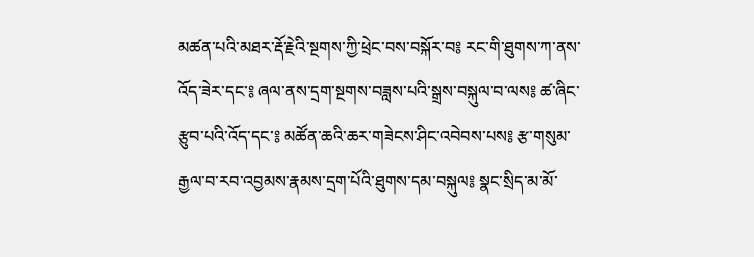མཚན་པའི་མཐར་རྡོ་རྗེའི་སྔགས་ཀྱི་ཕྲེང་བས་བསྐོར་བ༔ རང་གི་ཐུགས་ཀ་ནས་འོད་ཟེར་དང་༔ ཞལ་ནས་དྲག་སྔགས་བཟླས་པའི་སྒྲས་བསྐུལ་བ་ལས༔ ཚ་ཞིང་རྩུབ་པའི་འོད་དང་༔ མཚོན་ཆའི་ཆར་གཟེངས་ཤིང་འབེབས་པས༔ རྩ་གསུམ་རྒྱལ་བ་རབ་འབྱམས་རྣམས་དྲག་པོའི་ཐུགས་དམ་བསྐུལ༔ སྣང་སྲིད་མ་མོ་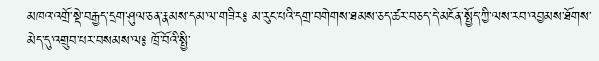མཁའ་འགྲོ་སྡེ་བརྒྱད་དྲག་ཤུལ་ཅན་རྣམས་དམ་ལ་གཟིར༔ མ་རུང་པའི་དགྲ་བགེགས་ཐམས་ཅད་ཚར་བཅད་དེ་མངོན་སྤྱོད་ཀྱི་ལས་རབ་འབྱམས་ཐོགས་མེད་དུ་འགྲུབ་པར་བསམས་ལ༔ ཁྲོ་བོའི་སྤྱི་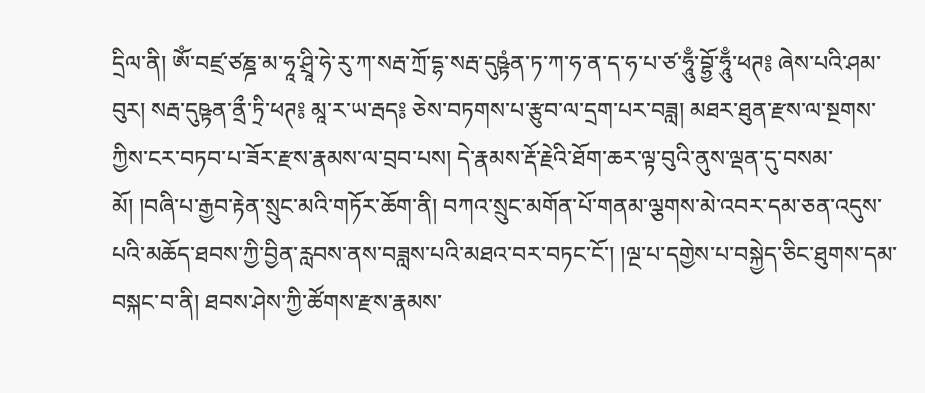དྲིལ་ནི། ཨོཾ་བཛྲ་ཙཎྜ་མ་ཧཱ་ཤྲཱི་ཧེ་རུ་ཀ་སརྦ་ཀྲོ་དྷ་སརྦ་དུཥྟཾན་ཏ་ཀ་ཧ་ན་ད་ཧ་པ་ཙ་ཧཱུྃ་བྷྱོ་ཧཱུྃ་ཕཊ༔ ཞེས་པའི་ཤམ་བུར། སརྦ་དུཥྟན་ནྲྀ་ཏྲི་ཕཊ༔ མཱ་ར་ཡ་རྦད༔ ཅེས་བཏགས་པ་རྩུབ་ལ་དྲག་པར་བཟླ། མཐར་ཐུན་རྫས་ལ་སྔགས་ཀྱིས་ངར་བཏབ་པ་ཟོར་རྫས་རྣམས་ལ་བྲབ་པས། དེ་རྣམས་རྡོ་རྗེའི་ཐོག་ཆར་ལྟ་བུའི་ནུས་ལྡན་དུ་བསམ་མོ། །བཞི་པ་རྒྱབ་རྟེན་སྲུང་མའི་གཏོར་ཆོག་ནི། བཀའ་སྲུང་མགོན་པོ་གནམ་ལྕགས་མེ་འབར་དམ་ཅན་འདུས་པའི་མཆོད་ཐབས་ཀྱི་བྱིན་རླབས་ནས་བཟླས་པའི་མཐའ་བར་བཏང་ངོ་། །ལྔ་པ་དགྱེས་པ་བསྐྱེད་ཅིང་ཐུགས་དམ་བསྐང་བ་ནི། ཐབས་ཤེས་ཀྱི་ཚོགས་རྫས་རྣམས་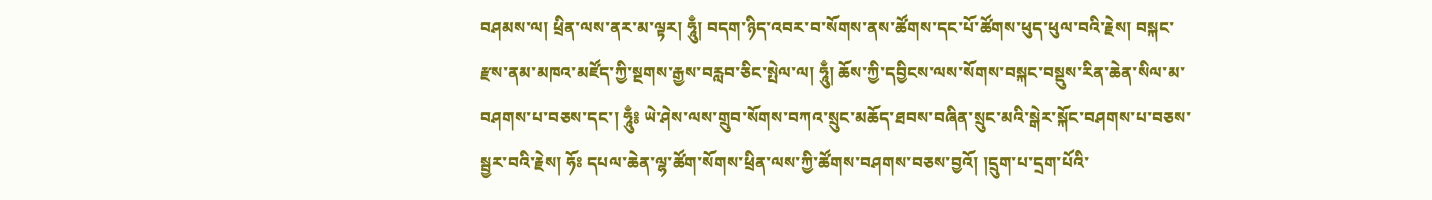བཤམས་ལ། ཕྲིན་ལས་ནར་མ་ལྟར། ཧཱུྃ། བདག་ཉིད་འབར་བ་སོགས་ནས་ཚོགས་དང་པོ་ཚོགས་ཕུད་ཕུལ་བའི་རྗེས། བསྐང་རྫས་ནམ་མཁའ་མཛོད་ཀྱི་སྔགས་རྒྱས་བརླབ་ཅིང་སྤེལ་ལ། ཧཱུྃ། ཆོས་ཀྱི་དབྱིངས་ལས་སོགས་བསྐང་བསྡུས་རིན་ཆེན་སིལ་མ་བཤགས་པ་བཅས་དང་། ཧཱུྃ༔ ཡེ་ཤེས་ལས་གྲུབ་སོགས་བཀའ་སྲུང་མཆོད་ཐབས་བཞིན་སྲུང་མའི་སྒེར་སྐོང་བཤགས་པ་བཅས་སྦྱར་བའི་རྗེས། ཧོཿ དཔལ་ཆེན་ལྷ་ཚོག་སོགས་ཕྲིན་ལས་ཀྱི་ཚོགས་བཤགས་བཅས་བྱའོ། །དྲུག་པ་དྲག་པོའི་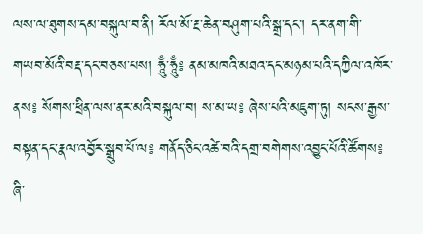ལས་ལ་ཐུགས་དམ་བསྐུལ་བ་ནི། རོལ་མོ་རྔ་ཆེན་བཤུག་པའི་སྒྲ་དང་། དར་ནག་གི་གཡབ་མོའི་བརྡ་དང་བཅས་པས། ཧཱུྃ་ཧཱུྃ༔ ནམ་མཁའི་མཐའ་དང་མཉམ་པའི་དཀྱིལ་འཁོར་ནས༔ སོགས་ཕྲིན་ལས་ནར་མའི་བསྐུལ་བ། ས་མ་ཡ༔ ཞེས་པའི་མཇུག་ཏུ། སངས་རྒྱས་བསྟན་དང་རྣལ་འབྱོར་སྒྲུབ་པོ་ལ༔ གནོད་ཅིང་འཚེ་བའི་དགྲ་བགེགས་འབྱུང་པོའི་ཚོགས༔ ཞི་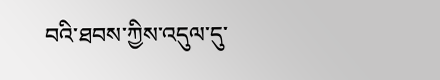བའི་ཐབས་ཀྱིས་འདུལ་དུ་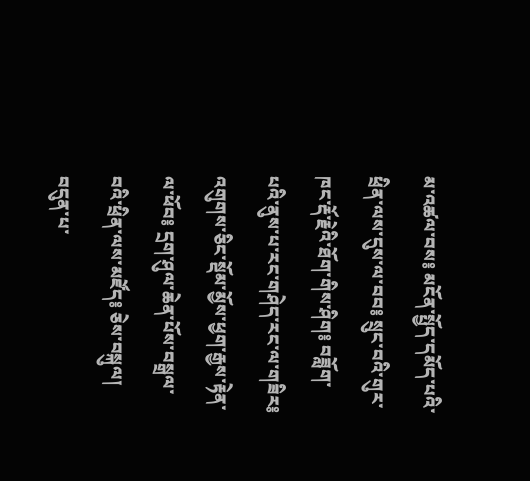མ་འཚལ་བས༔ མངོན་སྤྱོད་དམོད་པའི་ཕྲིན་ལས་དུས་ལ་བབ༔ སྲུང་བའི་གུར་ཁང་རྡོ་རྗེའི་ཐོག་གིས་ཤིག༔ བཟློག་པའི་ནུས་པ་རང་གཤེད་རང་ལ་གཟིར༔ འགུགས་ཅིང་སྡོམ་མྱོས་ཕྱག་རྒྱས་རྟེན་ལ་ཕོབ༔ དྲག་ཤུལ་ཆེན་པོས་བསྒྲལ་བའི་ཕྲིན་ལས་མཛོད༔ ཅེས་བསྐུལ། བདུན་པ་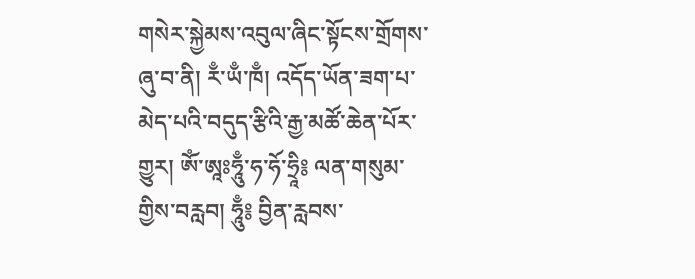གསེར་སྐྱེམས་འབུལ་ཞིང་སྟོངས་གྲོགས་ཞུ་བ་ནི། རྃ་ཡྃ་ཁྃ། འདོད་ཡོན་ཟག་པ་མེད་པའི་བདུད་རྩིའི་རྒྱ་མཚོ་ཆེན་པོར་གྱུར། ཨོཾ་ཨཱཿཧཱུྃ་ཧ་ཧོ་ཧྲཱི༔ ལན་གསུམ་གྱིས་བརླབ། ཧཱུྃ༔ བྱིན་རླབས་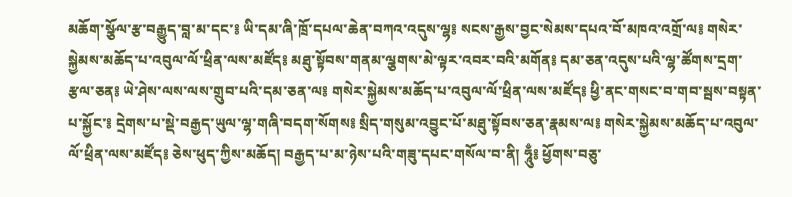མཆོག་སྩོལ་རྩ་བརྒྱུད་བླ་མ་དང་༔ ཡི་དམ་ཞི་ཁྲོ་དཔལ་ཆེན་བཀའ་འདུས་ལྷ༔ སངས་རྒྱས་བྱང་སེམས་དཔའ་བོ་མཁའ་འགྲོ་ལ༔ གསེར་སྐྱེམས་མཆོད་པ་འབུལ་ལོ་ཕྲིན་ལས་མཛོད༔ མཐུ་སྟོབས་གནམ་ལྕགས་མེ་ལྟར་འབར་བའི་མགོན༔ དམ་ཅན་འདུས་པའི་ལྷ་ཚོགས་དྲག་རྩལ་ཅན༔ ཡེ་ཤེས་ལས་ལས་གྲུབ་པའི་དམ་ཅན་ལ༔ གསེར་སྐྱེམས་མཆོད་པ་འབུལ་ལོ་ཕྲིན་ལས་མཛོད༔ ཕྱི་ནང་གསང་བ་གབ་སྦས་བསྟན་པ་སྐྱོང་༔ དྲེགས་པ་སྡེ་བརྒྱད་ཡུལ་ལྷ་གཞི་བདག་སོགས༔ སྲིད་གསུམ་འབྱུང་པོ་མཐུ་སྟོབས་ཅན་རྣམས་ལ༔ གསེར་སྐྱེམས་མཆོད་པ་འབུལ་ལོ་ཕྲིན་ལས་མཛོད༔ ཅེས་ཕུད་ཀྱིས་མཆོད། བརྒྱད་པ་མ་ཉེས་པའི་གཟུ་དཔང་གསོལ་བ་ནི། ཧཱུྃ༔ ཕྱོགས་བཅུ་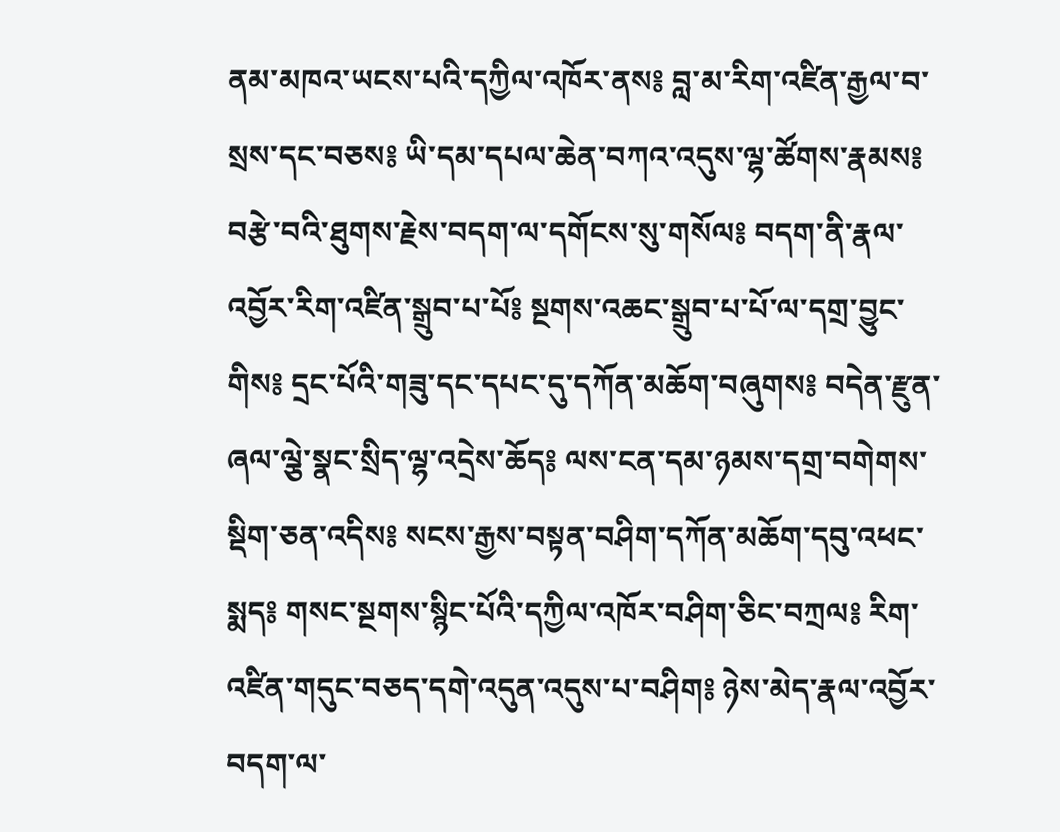ནམ་མཁའ་ཡངས་པའི་དཀྱིལ་འཁོར་ནས༔ བླ་མ་རིག་འཛིན་རྒྱལ་བ་སྲས་དང་བཅས༔ ཡི་དམ་དཔལ་ཆེན་བཀའ་འདུས་ལྷ་ཚོགས་རྣམས༔ བརྩེ་བའི་ཐུགས་རྗེས་བདག་ལ་དགོངས་སུ་གསོལ༔ བདག་ནི་རྣལ་འབྱོར་རིག་འཛིན་སྒྲུབ་པ་པོ༔ སྔགས་འཆང་སྒྲུབ་པ་པོ་ལ་དགྲ་བྱུང་གིས༔ དྲང་པོའི་གཟུ་དང་དཔང་དུ་དཀོན་མཆོག་བཞུགས༔ བདེན་རྫུན་ཞལ་ལྕེ་སྣང་སྲིད་ལྷ་འདྲེས་ཆོད༔ ལས་ངན་དམ་ཉམས་དགྲ་བགེགས་སྡིག་ཅན་འདིས༔ སངས་རྒྱས་བསྟན་བཤིག་དཀོན་མཆོག་དབུ་འཕང་སྨད༔ གསང་སྔགས་སྙིང་པོའི་དཀྱིལ་འཁོར་བཤིག་ཅིང་བཀྲལ༔ རིག་འཛིན་གདུང་བཅད་དགེ་འདུན་འདུས་པ་བཤིག༔ ཉེས་མེད་རྣལ་འབྱོར་བདག་ལ་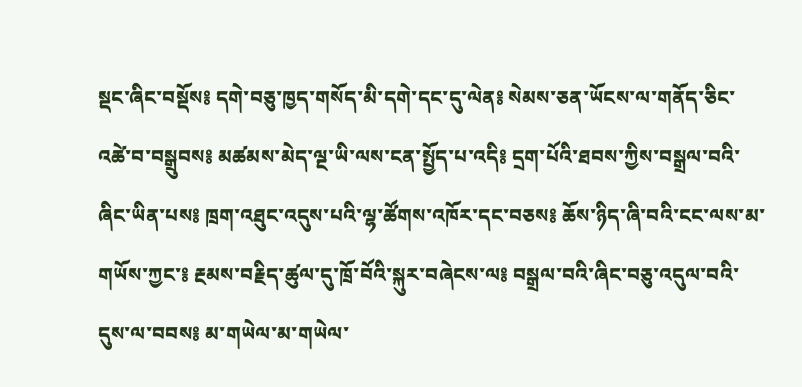སྡང་ཞིང་བསྡོས༔ དགེ་བཅུ་ཁྱད་གསོད་མི་དགེ་དང་དུ་ལེན༔ སེམས་ཅན་ཡོངས་ལ་གནོད་ཅིང་འཚེ་བ་བསྒྲུབས༔ མཚམས་མེད་ལྔ་ཡི་ལས་ངན་སྤྱོད་པ་འདི༔ དྲག་པོའི་ཐབས་ཀྱིས་བསྒྲལ་བའི་ཞིང་ཡིན་པས༔ ཁྲག་འཐུང་འདུས་པའི་ལྷ་ཚོགས་འཁོར་དང་བཅས༔ ཆོས་ཉིད་ཞི་བའི་ངང་ལས་མ་གཡོས་ཀྱང་༔ རྔམས་བརྗིད་ཚུལ་དུ་ཁྲོ་བོའི་སྐུར་བཞེངས་ལ༔ བསྒྲལ་བའི་ཞིང་བཅུ་འདུལ་བའི་དུས་ལ་བབས༔ མ་གཡེལ་མ་གཡེལ་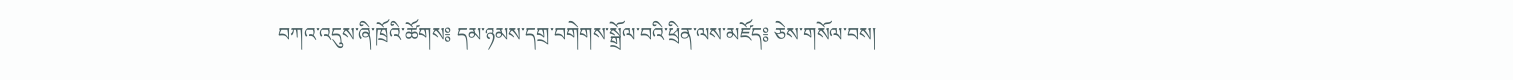བཀའ་འདུས་ཞི་ཁྲོའི་ཚོགས༔ དམ་ཉམས་དགྲ་བགེགས་སྒྲོལ་བའི་ཕྲིན་ལས་མཛོད༔ ཅེས་གསོལ་བས།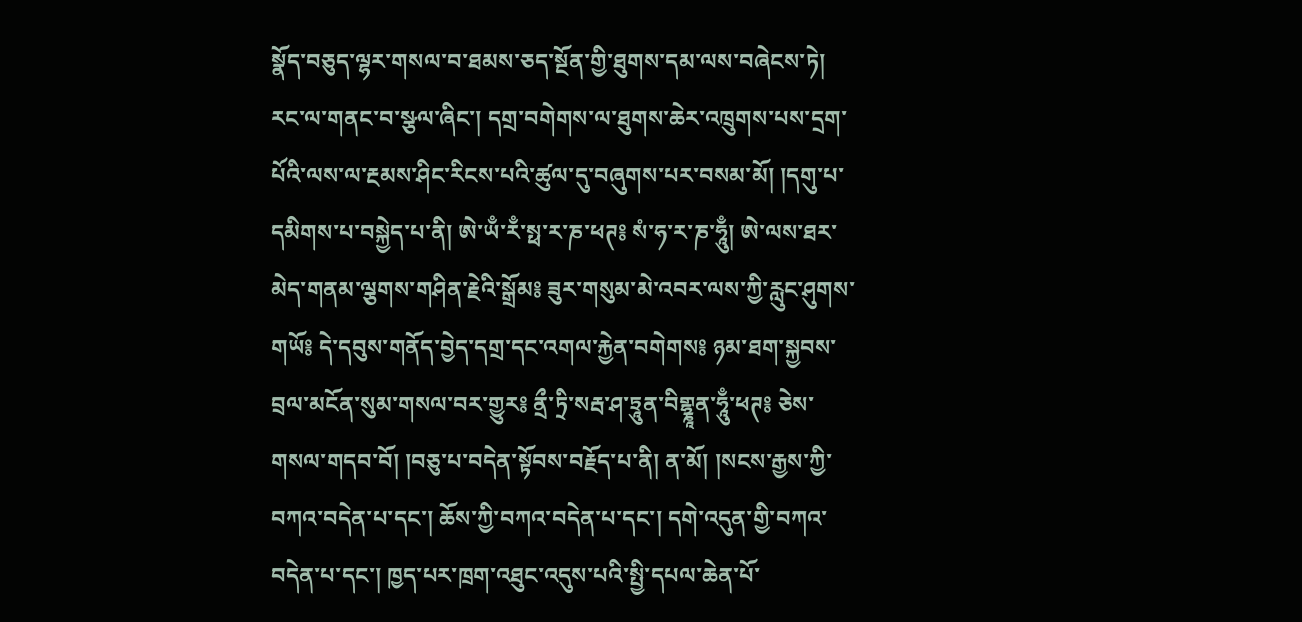སྣོད་བཅུད་ལྷར་གསལ་བ་ཐམས་ཅད་སྔོན་གྱི་ཐུགས་དམ་ལས་བཞེངས་ཏེ། རང་ལ་གནང་བ་སྩལ་ཞིང་། དགྲ་བགེགས་ལ་ཐུགས་ཆེར་འཁྲུགས་པས་དྲག་པོའི་ལས་ལ་རྔམས་ཤིང་རིངས་པའི་ཚུལ་དུ་བཞུགས་པར་བསམ་མོ། །དགུ་པ་དམིགས་པ་བསྐྱེད་པ་ནི། ཨེ་ཡྃ་རྃ་སྥ་ར་ཎ་ཕཊ༔ སཾ་ཧ་ར་ཎ་ཧཱུྃ། ཨེ་ལས་ཐར་མེད་གནམ་ལྕགས་གཤིན་རྗེའི་སྒྲོམ༔ ཟུར་གསུམ་མེ་འབར་ལས་ཀྱི་རླུང་ཤུགས་གཡོ༔ དེ་དབུས་གནོད་བྱེད་དགྲ་དང་འགལ་རྐྱེན་བགེགས༔ ཉམ་ཐག་སྐྱབས་བྲལ་མངོན་སུམ་གསལ་བར་གྱུར༔ ནྲྀ་ཏྲི་སརྦ་ཤ་ཏྲཱུན་བིགྷྣཱན་ཧཱུྃ་ཕཊ༔ ཅེས་གསལ་གདབ་བོ། །བཅུ་པ་བདེན་སྟོབས་བརྗོད་པ་ནི། ན་མོ། །སངས་རྒྱས་ཀྱི་བཀའ་བདེན་པ་དང་། ཆོས་ཀྱི་བཀའ་བདེན་པ་དང་། དགེ་འདུན་གྱི་བཀའ་བདེན་པ་དང་། ཁྱད་པར་ཁྲག་འཐུང་འདུས་པའི་སྤྱི་དཔལ་ཆེན་པོ་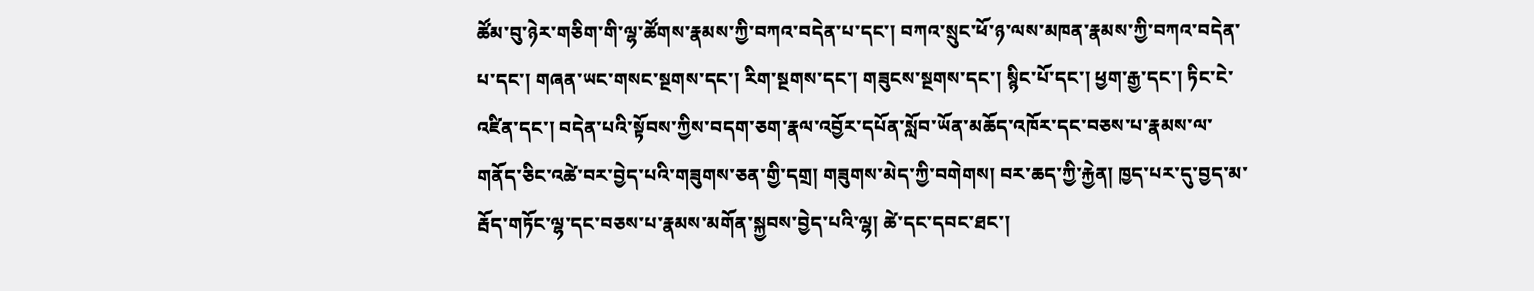ཚོམ་བུ་ཉེར་གཅིག་གི་ལྷ་ཚོགས་རྣམས་ཀྱི་བཀའ་བདེན་པ་དང་། བཀའ་སྲུང་ཕོ་ཉ་ལས་མཁན་རྣམས་ཀྱི་བཀའ་བདེན་པ་དང་། གཞན་ཡང་གསང་སྔགས་དང་། རིག་སྔགས་དང་། གཟུངས་སྔགས་དང་། སྙིང་པོ་དང་། ཕྱག་རྒྱ་དང་། ཏིང་ངེ་འཛིན་དང་། བདེན་པའི་སྟོབས་ཀྱིས་བདག་ཅག་རྣལ་འབྱོར་དཔོན་སློབ་ཡོན་མཆོད་འཁོར་དང་བཅས་པ་རྣམས་ལ་གནོད་ཅིང་འཚེ་བར་བྱེད་པའི་གཟུགས་ཅན་གྱི་དགྲ། གཟུགས་མེད་ཀྱི་བགེགས། བར་ཆད་ཀྱི་རྐྱེན། ཁྱད་པར་དུ་བྱད་མ་རྦོད་གཏོང་ལྷ་དང་བཅས་པ་རྣམས་མགོན་སྐྱབས་བྱེད་པའི་ལྷ། ཚེ་དང་དབང་ཐང་།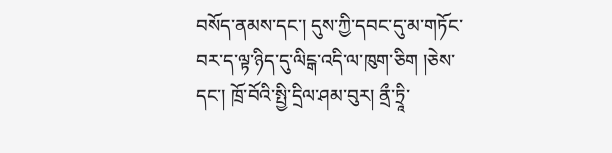བསོད་ནམས་དང་། དུས་ཀྱི་དབང་དུ་མ་གཏོང་བར་ད་ལྟ་ཉིད་དུ་ལིངྒ་འདི་ལ་ཁུག་ཅིག །ཅེས་དང་། ཁྲོ་བོའི་སྤྱི་དྲིལ་ཤམ་བུར། ནྲྀ་ཏྲཱི་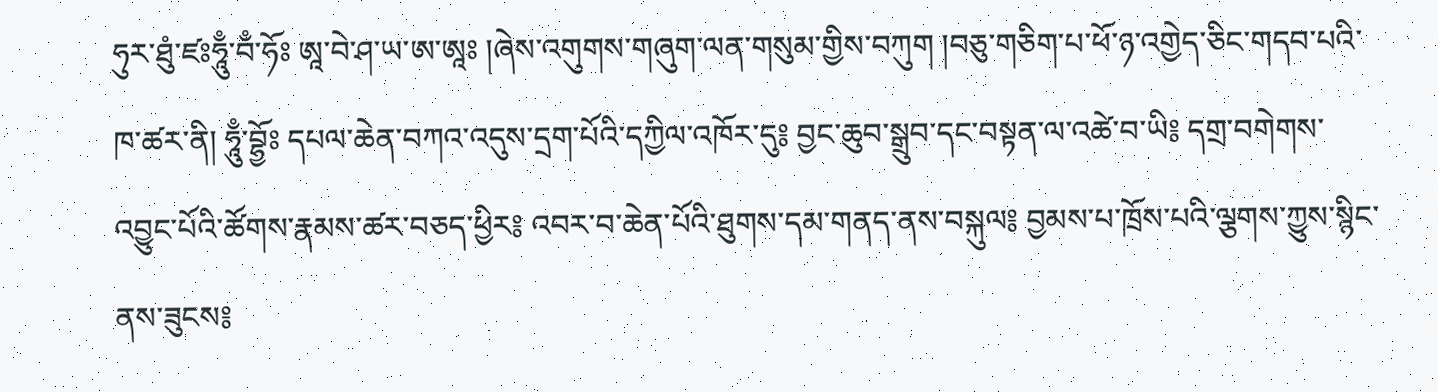ཧུར་ཐུཾ་ཛཿཧཱུྃ་བྃ་ཧོཿ ཨཱ་བེ་ཤ་ཡ་ཨ་ཨཱཿ །ཞེས་འགུགས་གཞུག་ལན་གསུམ་གྱིས་བཀུག །བཅུ་གཅིག་པ་ཕོ་ཉ་འགྱེད་ཅིང་གདབ་པའི་ཁ་ཚར་ནི། ཧཱུྃ་བྷྱོཿ དཔལ་ཆེན་བཀའ་འདུས་དྲག་པོའི་དཀྱིལ་འཁོར་དུ༔ བྱང་ཆུབ་སྒྲུབ་དང་བསྟན་ལ་འཚེ་བ་ཡི༔ དགྲ་བགེགས་འབྱུང་པོའི་ཚོགས་རྣམས་ཚར་བཅད་ཕྱིར༔ འབར་བ་ཆེན་པོའི་ཐུགས་དམ་གནད་ནས་བསྐུལ༔ བྱམས་པ་ཁྲོས་པའི་ལྕགས་ཀྱུས་སྙིང་ནས་ཟུངས༔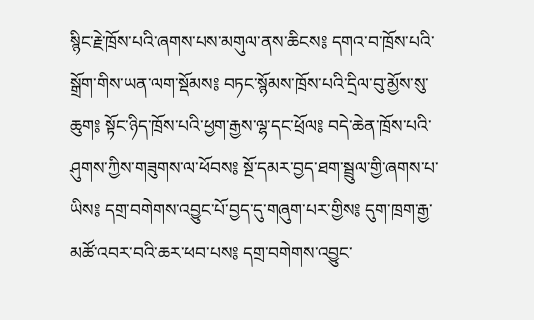སྙིང་རྗེ་ཁྲོས་པའི་ཞགས་པས་མགུལ་ནས་ཆིངས༔ དགའ་བ་ཁྲོས་པའི་སྒྲོག་གིས་ཡན་ལག་སྡོམས༔ བཏང་སྙོམས་ཁྲོས་པའི་དྲིལ་བུ་མྱོས་སུ་ཆུག༔ སྟོང་ཉིད་ཁྲོས་པའི་ཕྱག་རྒྱས་ལྷ་དང་ཕྲོལ༔ བདེ་ཆེན་ཁྲོས་པའི་ཤུགས་ཀྱིས་གཟུགས་ལ་ཕོབས༔ སྔོ་དམར་བྱད་ཐག་སྦྲུལ་གྱི་ཞགས་པ་ཡིས༔ དགྲ་བགེགས་འབྱུང་པོ་བྱད་དུ་གཞུག་པར་གྱིས༔ དུག་ཁྲག་རྒྱ་མཚོ་འབར་བའི་ཆར་ཕབ་པས༔ དགྲ་བགེགས་འབྱུང་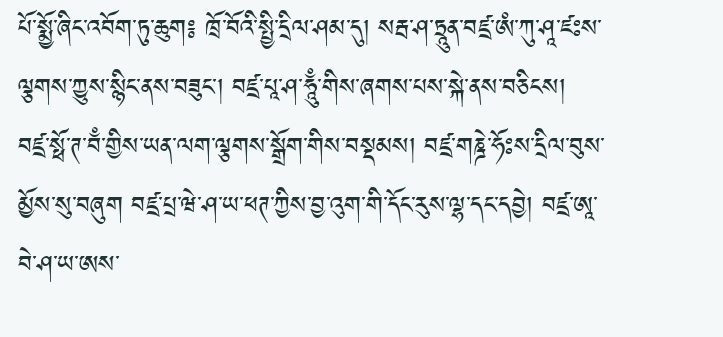པོ་སྨྱོ་ཞིང་འབོག་ཏུ་ཆུག༔ ཁྲོ་བོའི་སྤྱི་དྲིལ་ཤམ་དུ། སརྦ་ཤ་ཏྲཱུན་བཛྲ་ཨཾ་ཀུ་ཤཱ་ཛཿས་ལྕགས་ཀྱུས་སྙིང་ནས་བཟུང་། བཛྲ་པཱ་ཤ་ཧཱུྃ་གིས་ཞགས་པས་སྐེ་ནས་བཅིངས། བཛྲ་སྥོ་ཊ་བྃ་གྱིས་ཡན་ལག་ལྕགས་སྒྲོག་གིས་བསྡམས། བཛྲ་གཎྜེ་ཧོཿས་དྲིལ་བུས་མྱོས་སུ་བཞུག བཛྲ་པྲ་ཝེ་ཤ་ཡ་ཕཊ་ཀྱིས་བྱ་འུག་གི་དོང་རུས་ལྷ་དང་དབྱེ། བཛྲ་ཨཱ་བེ་ཤ་ཡ་ཨས་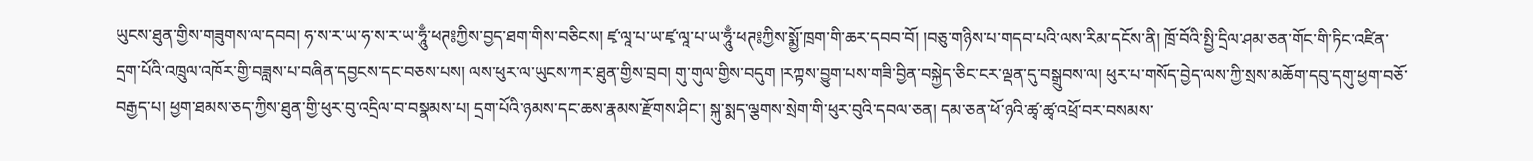ཡུངས་ཐུན་གྱིས་གཟུགས་ལ་དབབ། ཧ་ས་ར་ཡ་ཧ་ས་ར་ཡ་ཧཱུྃ་ཕཊ༔ཀྱིས་བྱད་ཐག་གིས་བཅིངས། ཛྭ་ལཱ་པ་ཡ་ཛྭ་ལཱ་པ་ཡ་ཧཱུྃ་ཕཊ༔ཀྱིས་སྨྱོ་ཁྲག་གི་ཆར་དབབ་བོ། །བཅུ་གཉིས་པ་གདབ་པའི་ལས་རིམ་དངོས་ནི། ཁྲོ་བོའི་སྤྱི་དྲིལ་ཤམ་ཅན་གོང་གི་ཏིང་འཛིན་དྲག་པོའི་འཁྲུལ་འཁོར་གྱི་བཟླས་པ་བཞིན་དབྱངས་དང་བཅས་པས། ལས་ཕུར་ལ་ཡུངས་ཀར་ཐུན་གྱིས་བྲབ། གུ་གུལ་གྱིས་བདུག །རཀྟས་བྱུག་པས་གཟི་བྱིན་བསྐྱེད་ཅིང་ངར་ལྡན་དུ་བསྒྲུབས་ལ། ཕུར་པ་གསོད་བྱེད་ལས་ཀྱི་སྲས་མཆོག་དབུ་དགུ་ཕྱག་བཅོ་བརྒྱད་པ། ཕྱག་ཐམས་ཅད་ཀྱིས་ཐུན་གྱི་ཕུར་བུ་འདྲིལ་བ་བསྣམས་པ། དྲག་པོའི་ཉམས་དང་ཆས་རྣམས་རྫོགས་ཤིང་། སྐུ་སྨད་ལྕགས་སྲེག་གི་ཕུར་བུའི་དབལ་ཅན། དམ་ཅན་ཕོ་ཉའི་ཚྭ་ཚྭ་འཕྲོ་བར་བསམས་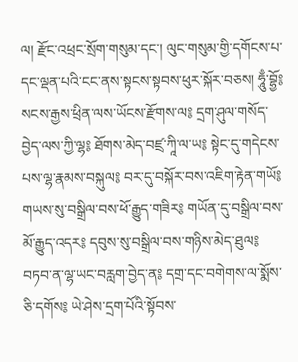ལ། རྫོང་འཕྲང་སྲོག་གསུམ་དང་། ལུང་གསུམ་གྱི་དགོངས་པ་དང་ལྡན་པའི་ངང་ནས་སྟངས་སྟབས་ཕུར་སྐོར་བཅས། ཧཱུྃ་བྷྱོ༔ སངས་རྒྱས་ཕྲིན་ལས་ཡོངས་རྫོགས་ལ༔ དྲག་ཤུལ་གསོད་བྱེད་ལས་ཀྱི་ལྷ༔ ཐོགས་མེད་བཛྲ་ཀཱི་ལ་ཡ༔ སྟེང་དུ་གདེངས་པས་ལྷ་རྣམས་བསྐུལ༔ བར་དུ་བསྐོར་བས་འཇིག་རྟེན་གཡོ༔ གཡས་སུ་བསྒྲིལ་བས་ཕོ་རྒྱུད་གཟིར༔ གཡོན་དུ་བསྒྲིལ་བས་མོ་རྒྱུད་འདར༔ དབུས་སུ་བསྒྲིལ་བས་གཉིས་མེད་ཐུལ༔ བཏབ་ན་ལྷ་ཡང་བརླག་བྱེད་ན༔ དགྲ་དང་བགེགས་ལ་སྨོས་ཅི་དགོས༔ ཡེ་ཤེས་དྲག་པོའི་སྟོབས་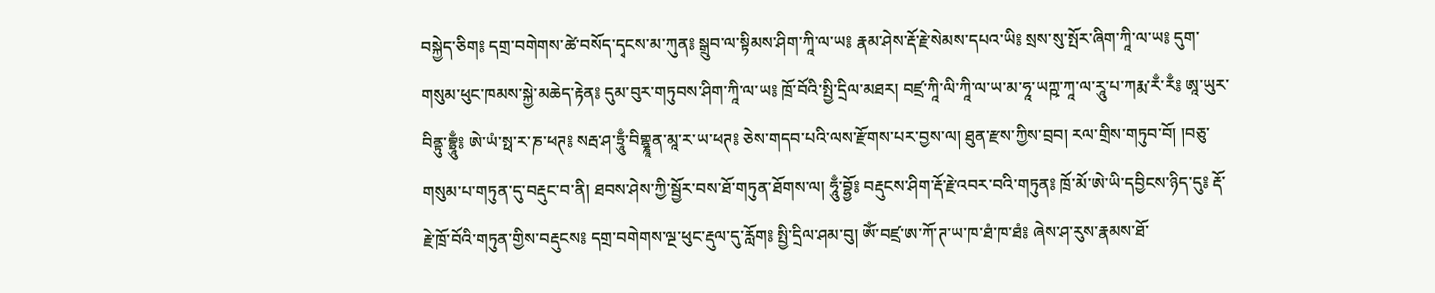བསྐྱེད་ཅིག༔ དགྲ་བགེགས་ཚེ་བསོད་དྭངས་མ་ཀུན༔ སྒྲུབ་ལ་སྟིམས་ཤིག་ཀཱི་ལ་ཡ༔ རྣམ་ཤེས་རྡོ་རྗེ་སེམས་དཔའ་ཡི༔ སྲས་སུ་སྤོར་ཞིག་ཀཱི་ལ་ཡ༔ དུག་གསུམ་ཕུང་ཁམས་སྐྱེ་མཆེད་རྟེན༔ དུམ་བུར་གཏུབས་ཤིག་ཀཱི་ལ་ཡ༔ ཁྲོ་བོའི་སྤྱི་དྲིལ་མཐར། བཛྲ་ཀཱི་ལི་ཀཱི་ལ་ཡ་མ་ཧཱ་ཡཀྵ་ཀཱ་ལ་རཱུ་པ་ཀརྨ་རྃ་རྃ༔ ཨཱ་ཡུར་བིནྟུ་བྷྲཱུྃ༔ ཨེ་ཡཾ་སྥ་ར་ཎ་ཕཊ༔ སརྦ་ཤ་ཏྲཱུྃ་བིགྷྣཱན་མཱ་ར་ཡ་ཕཊ༔ ཅེས་གདབ་པའི་ལས་རྫོགས་པར་བྱས་ལ། ཐུན་རྫས་ཀྱིས་བྲབ། རལ་གྲིས་གཏུབ་བོ། །བཅུ་གསུམ་པ་གཏུན་དུ་བརྡུང་བ་ནི། ཐབས་ཤེས་ཀྱི་སྦྱོར་བས་ཐོ་གཏུན་ཐོགས་ལ། ཧཱུྃ་བྷྱོ༔ བརྡུངས་ཤིག་རྡོ་རྗེ་འབར་བའི་གཏུན༔ ཁྲོ་མོ་ཨེ་ཡི་དབྱིངས་ཉིད་དུ༔ རྡོ་རྗེ་ཁྲོ་བོའི་གཏུན་གྱིས་བརྡུངས༔ དགྲ་བགེགས་ལྔ་ཕུང་རྡུལ་དུ་རློག༔ སྤྱི་དྲིལ་ཤམ་བུ། ཨོཾ་བཛྲ་ཨ་ཀོ་ཊ་ཡ་ཁ་ཐཾ་ཁ་ཐཾ༔ ཞེས་ཤ་རུས་རྣམས་ཐོ་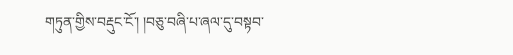གཏུན་གྱིས་བརྡུང་ངོ་། །བཅུ་བཞི་པ་ཞལ་དུ་བསྟབ་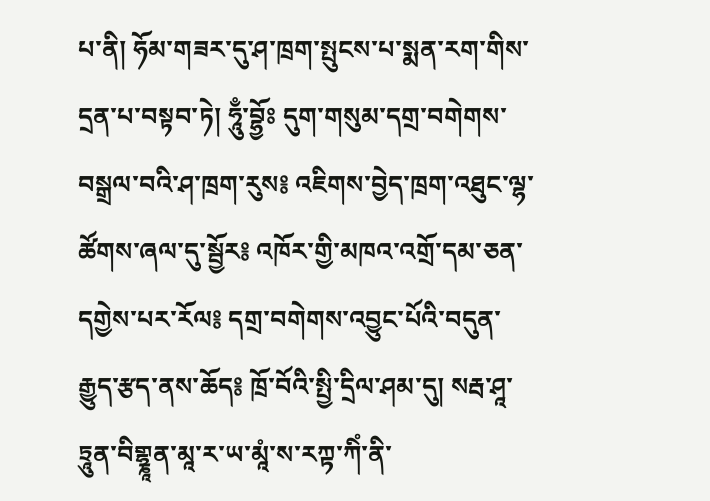པ་ནི། ཧོམ་གཟར་དུ་ཤ་ཁྲག་སྤུངས་པ་སྨན་རག་གིས་དྲན་པ་བསྟབ་ཏེ། ཧཱུྃ་བྷྱོཿ དུག་གསུམ་དགྲ་བགེགས་བསྒྲལ་བའི་ཤ་ཁྲག་རུས༔ འཇིགས་བྱེད་ཁྲག་འཐུང་ལྷ་ཚོགས་ཞལ་དུ་སྦྱོར༔ འཁོར་གྱི་མཁའ་འགྲོ་དམ་ཅན་དགྱེས་པར་རོལ༔ དགྲ་བགེགས་འབྱུང་པོའི་བདུན་རྒྱུད་རྩད་ནས་ཆོད༔ ཁྲོ་བོའི་སྤྱི་དྲིལ་ཤམ་དུ། སརྦ་ཤཱ་ཏྲཱུན་བིགྷྣཱན་མཱ་ར་ཡ་མཱཾ་ས་རཀྟ་ཀིཾ་ནི་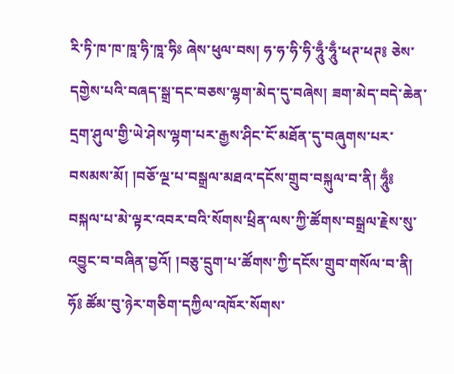རི་ཏི་ཁ་ཁ་ཁཱ་ཧི་ཁཱ་ཧིཿ ཞེས་ཕུལ་བས། ཧ་ཧ་ཧི་ཧི་ཧཱུྃ་ཧཱུྃ་ཕཊ་ཕཊ༔ ཅེས་དགྱེས་པའི་བཞད་སྒྲ་དང་བཅས་ལྷག་མེད་དུ་བཞེས། ཟག་མེད་བདེ་ཆེན་དྲག་ཤུལ་གྱི་ཡེ་ཤེས་ལྷག་པར་རྒྱས་ཤིང་ངོ་མཐོན་དུ་བཞུགས་པར་བསམས་མོ། །བཅོ་ལྔ་པ་བསྒྲལ་མཐའ་དངོས་གྲུབ་བསྐུལ་བ་ནི། ཧཱུྃ༔ བསྐལ་པ་མེ་ལྟར་འབར་བའི་སོགས་ཕྲིན་ལས་ཀྱི་ཚོགས་བསྒྲལ་རྗེས་སུ་འབྱུང་བ་བཞིན་བྱའོ། །བཅུ་དྲུག་པ་ཚོགས་ཀྱི་དངོས་གྲུབ་གསོལ་བ་ནི། ཧོ༔ ཚོམ་བུ་ཉེར་གཅིག་དཀྱིལ་འཁོར་སོགས་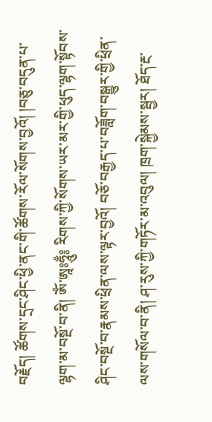བརྗོད། ཚོགས་དྲང་ཤིང་ཕྱི་ནང་གི་ཚོགས་རོལ་སོགས་བྱའོ། །བཅུ་བདུན་པ་ལྷག་མ་བསྔོ་བ་ནི། ཨོཾ་ཨཱཿཧཱུྃ༔ རིགས་ཀྱི་སོགས་ཡར་མར་གྱི་ཕུད་ལྷག་སྟོབས་ཤིང་བསྔོ་བ་རྣམས་ཕྲིན་ལས་ལྟར་བྱའོ། བཅོ་བརྒྱད་པ་བཟློག་བསྒྱུར་གྱི་ཕྲིན་ལས་གསོལ་བ་ནི། ཤ་རུས་ཀྱི་གཏོར་མ་འབུལ། ཁྲག་སྐྱེམས་སྦྱར། ཐོད་རྔ་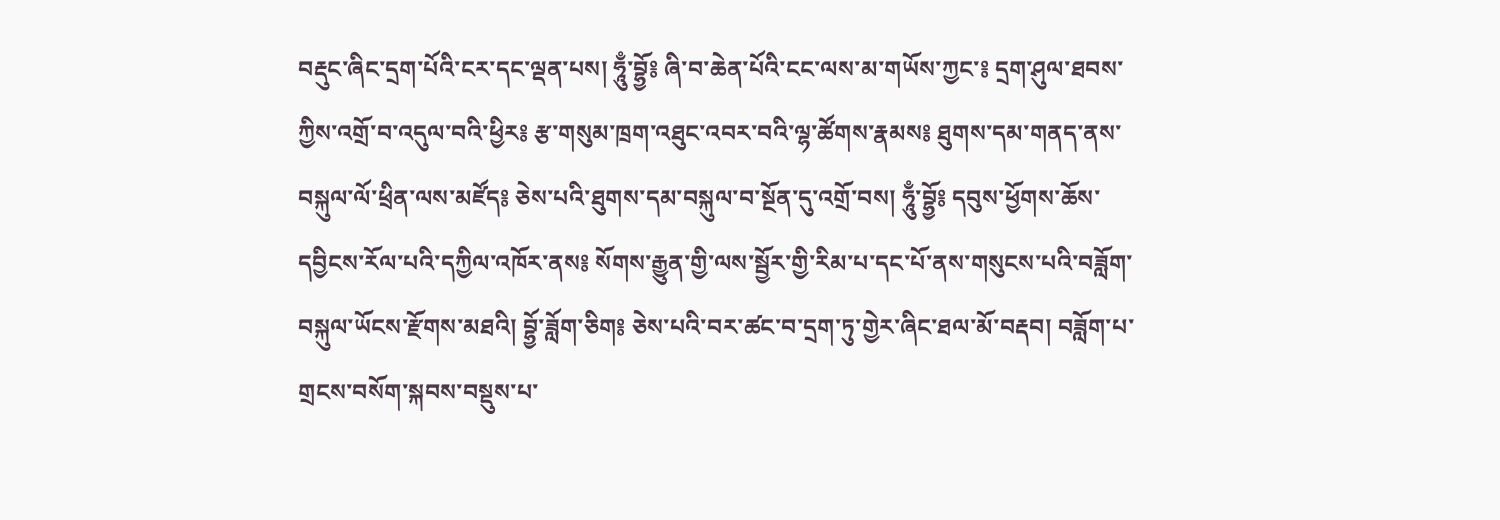བརྡུང་ཞིང་དྲག་པོའི་ངར་དང་ལྡན་པས། ཧཱུྃ་བྷྱོ༔ ཞི་བ་ཆེན་པོའི་ངང་ལས་མ་གཡོས་ཀྱང་༔ དྲག་ཤུལ་ཐབས་ཀྱིས་འགྲོ་བ་འདུལ་བའི་ཕྱིར༔ རྩ་གསུམ་ཁྲག་འཐུང་འབར་བའི་ལྷ་ཚོགས་རྣམས༔ ཐུགས་དམ་གནད་ནས་བསྐུལ་ལོ་ཕྲིན་ལས་མཛོད༔ ཅེས་པའི་ཐུགས་དམ་བསྐུལ་བ་སྔོན་དུ་འགྲོ་བས། ཧཱུྃ་བྷྱོ༔ དབུས་ཕྱོགས་ཆོས་དབྱིངས་རོལ་པའི་དཀྱིལ་འཁོར་ནས༔ སོགས་རྒྱུན་གྱི་ལས་སྦྱོར་གྱི་རིམ་པ་དང་པོ་ནས་གསུངས་པའི་བཟློག་བསྐུལ་ཡོངས་རྫོགས་མཐའི། བྷྱོ་ཟློག་ཅིག༔ ཅེས་པའི་བར་ཚང་བ་དྲག་ཏུ་གྱེར་ཞིང་ཐལ་མོ་བརྡབ། བཟློག་པ་གྲངས་བསོག་སྐབས་བསྡུས་པ་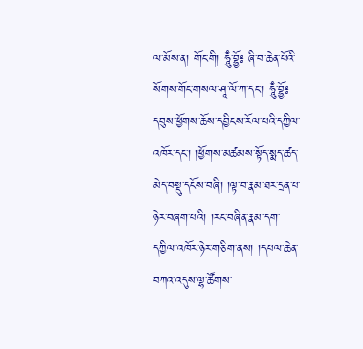ལ་མོས་ན། གོང་གི། ཧཱུྃ་བྷྱོ༔ ཞི་བ་ཆེན་པོའི་སོགས་གོང་གསལ་ཤཱ་ལོ་ཀ་དང་། ཧཱུྃ་བྷྱོ༔ དབུས་ཕྱོགས་ཆོས་དབྱིངས་རོལ་པའི་དཀྱིལ་འཁོར་དང་། །ཕྱོགས་མཚམས་སྟོད་སྨད་ཚད་མེད་བསྡུ་དངོས་བཞི། །ལྟ་བ་རྣམ་ཐར་དྲན་པ་ཉེར་བཞག་པའི། །རང་བཞིན་རྣམ་དག་དཀྱིལ་འཁོར་ཉེར་གཅིག་ནས། །དཔལ་ཆེན་བཀའ་འདུས་ལྷ་ཚོགས་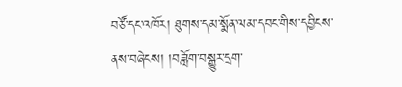བཙོ་དང་འཁོར། ཐུགས་དམ་སྨོན་ལམ་དབང་གིས་དབྱིངས་ནས་བཞེངས། །བཟློག་བསྒྱུར་དྲག་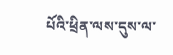པོའི་ཕྲིན་ལས་དུས་ལ་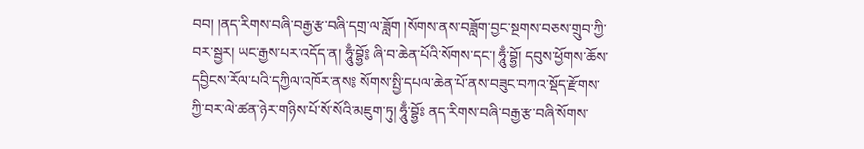བབ། །ནད་རིགས་བཞི་བརྒྱ་རྩ་བཞི་དགྲ་ལ་ཟློག །སོགས་ནས་བཟློག་བྱང་སྔགས་བཅས་གྲུབ་ཀྱི་བར་སྦྱར། ཡང་རྒྱས་པར་འདོད་ན། ཧཱུྃ་བྷྱོ༔ ཞི་བ་ཆེན་པོའི་སོགས་དང་། ཧཱུྃ་བྷྱོ། དབུས་ཕྱོགས་ཆོས་དབྱིངས་རོལ་པའི་དཀྱིལ་འཁོར་ནས༔ སོགས་སྤྱི་དཔལ་ཆེན་པོ་ནས་བཟུང་བཀའ་སྡོད་རྫོགས་ཀྱི་བར་ལེ་ཚན་ཉེར་གཉིས་པོ་སོ་སོའི་མཇུག་ཏུ། ཧཱུྃ་བྷྱོཿ ནད་རིགས་བཞི་བརྒྱ་རྩ་བཞི་སོགས་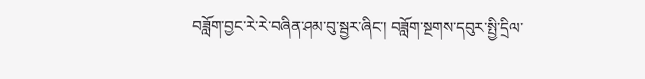བཟློག་བྱང་རེ་རེ་བཞིན་ཤམ་བུ་སྦྱར་ཞིང་། བཟློག་སྔགས་དབུར་སྤྱི་དྲིལ་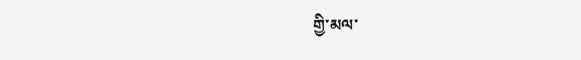གྱི་མལ་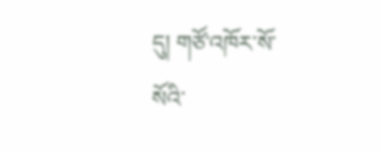དུ། གཙོ་འཁོར་སོ་སོའི་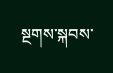སྔགས་སྐབས་